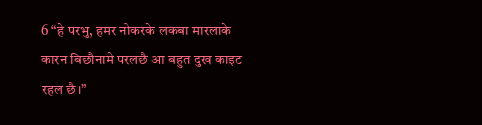6 “हे परभु, हमर नोकरके लकबा मारलाके कारन बिछौनामे परलछै आ बहुत दुख काइट रहल छै।”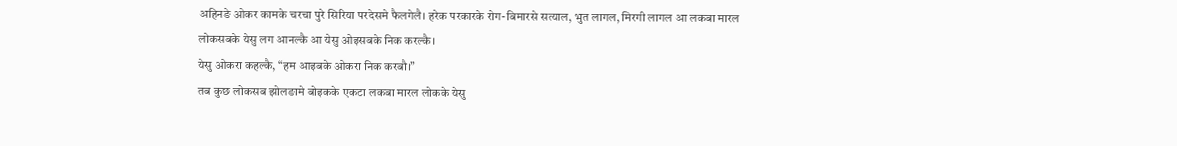अहिनङे ओकर कामके चरचा पुरे सिरिया परदेसमे फैलगेलै। हरेक परकारके रोग-बिमारसे सत्याल, भुत लागल, मिरगी लागल आ लकबा मारल लोकसबके येसु लग आनल्कै आ येसु ओइसबके निक करल्कै।
येसु ओकरा कहल्कै, “हम आइबके ओकरा निक करबौ।”
तब कुछ लोकसब झोलङामे बोइकके एकटा लकबा मारल लोकके येसु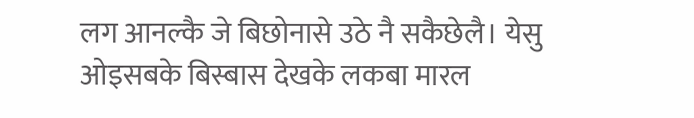लग आनल्कै जे बिछोनासे उठे नै सकैछेलै। येसु ओइसबके बिस्बास देखके लकबा मारल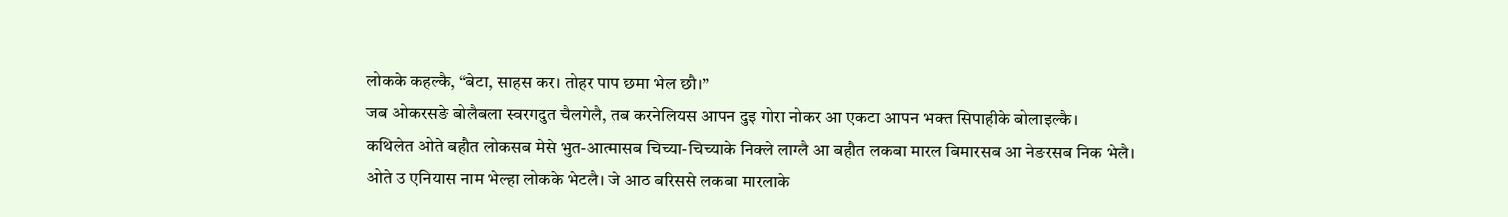लोकके कहल्कै, “बेटा, साहस कर। तोहर पाप छमा भेल छौ।”
जब ओकरसङे बोलैबला स्वरगदुत चैलगेलै, तब करनेलियस आपन दुइ गोरा नोकर आ एकटा आपन भक्त सिपाहीके बोलाइल्कै।
कथिलेत ओते बहौत लोकसब मेसे भुत-आत्मासब चिच्या-चिच्याके निक्ले लाग्लै आ बहौत लकबा मारल बिमारसब आ नेङरसब निक भेलै।
ओते उ एनियास नाम भेल्हा लोकके भेटलै। जे आठ बरिससे लकबा मारलाके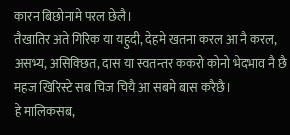कारन बिछोनामे परल छेलै।
तैखातिर अते गिरिक या यहुदी, देहमे खतना करल आ नै करल, असभ्य, असिक्छित, दास या स्वतन्तर ककरो कोनो भेदभाव नै छै महज खिरिस्टे सब चिज चियै आ सबमे बास करैछै।
हे मालिकसब,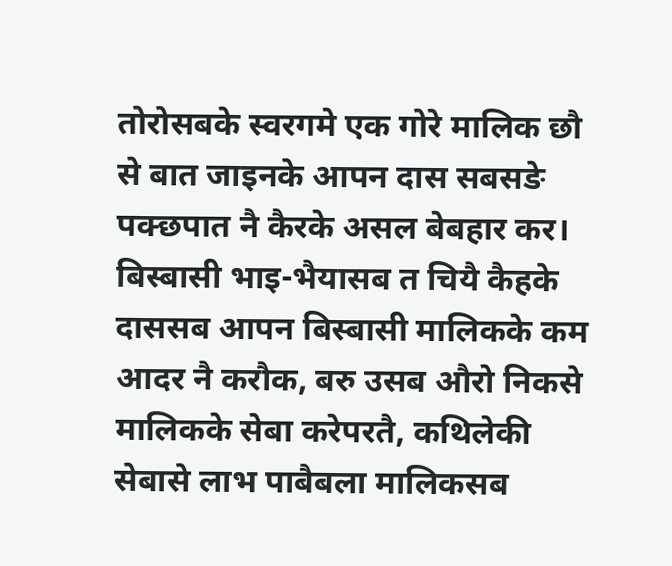तोरोसबके स्वरगमे एक गोरे मालिक छौ से बात जाइनके आपन दास सबसङे पक्छपात नै कैरके असल बेबहार कर।
बिस्बासी भाइ-भैयासब त चियै कैहके दाससब आपन बिस्बासी मालिकके कम आदर नै करौक, बरु उसब औरो निकसे मालिकके सेबा करेपरतै, कथिलेकी सेबासे लाभ पाबैबला मालिकसब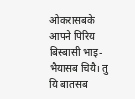ओकरासबके आपने पिरिय बिस्बासी भाइ-भैयासब चियै। तु यि बातसब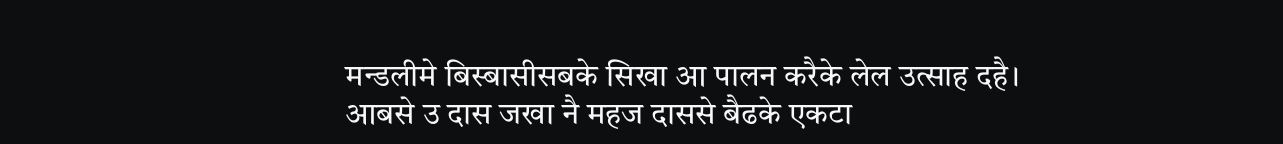मन्डलीमे बिस्बासीसबके सिखा आ पालन करैके लेल उत्साह दहै।
आबसे उ दास जखा नै महज दाससे बैढके एकटा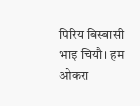पिरिय बिस्बासी भाइ चियौ। हम ओकरा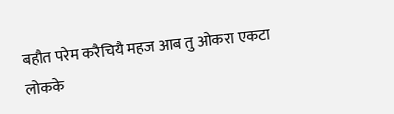बहौत परेम करैचियै महज आब तु ओकरा एकटा लोकके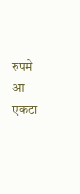रुपमे आ एकटा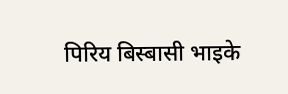पिरिय बिस्बासी भाइके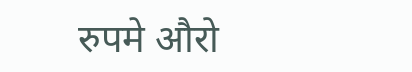रुपमे औरो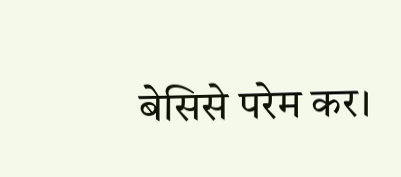बेसिसे परेम कर।